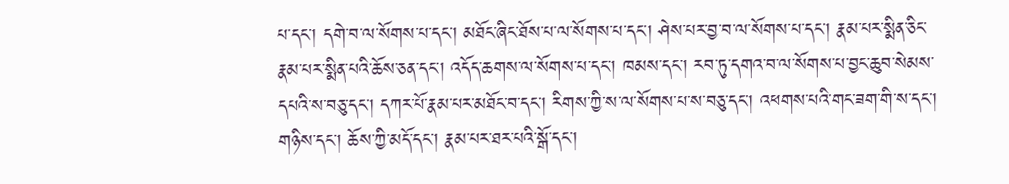པ་དང་། དགེ་བ་ལ་སོགས་པ་དང་། མཐོང་ཞིང་ཐོས་པ་ལ་སོགས་པ་དང་། ཤེས་པར་བྱ་བ་ལ་སོགས་པ་དང་། རྣམ་པར་སྨིན་ཅིང་རྣམ་པར་སྨིན་པའི་ཆོས་ཅན་དང་། འདོད་ཆགས་ལ་སོགས་པ་དང་། ཁམས་དང་། རབ་ཏུ་དགའ་བ་ལ་སོགས་པ་བྱང་ཆུབ་སེམས་དཔའི་ས་བཅུ་དང་། དཀར་པོ་རྣམ་པར་མཐོང་བ་དང་། རིགས་ཀྱི་ས་ལ་སོགས་པ་ས་བཅུ་དང་། འཕགས་པའི་གང་ཟག་གི་ས་དང་། གཉིས་དང་། ཆོས་ཀྱི་མདོ་དང་། རྣམ་པར་ཐར་པའི་སྒོ་དང་།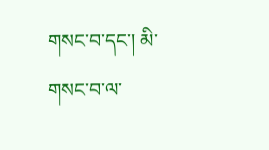གསང་བ་དང་། མི་གསང་བ་ལ་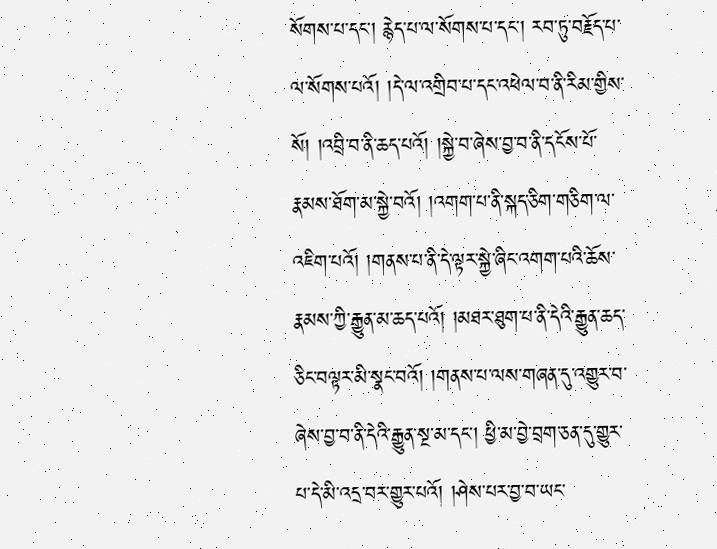སོགས་པ་དང་། རྙེད་པ་ལ་སོགས་པ་དང་། རབ་ཏུ་བརྗོད་པ་ལ་སོགས་པའོ། །དེ་ལ་འགྲིབ་པ་དང་འཕེལ་བ་ནི་རིམ་གྱིས་སོ། །འབྲི་བ་ནི་ཆད་པའོ། །སྐྱེ་བ་ཞེས་བྱ་བ་ནི་དངོས་པོ་རྣམས་ཐོག་མ་སྐྱེ་བའོ། །འགག་པ་ནི་སྐད་ཅིག་གཅིག་ལ་འཇིག་པའོ། །གནས་པ་ནི་དེ་ལྟར་སྐྱེ་ཞིང་འགག་པའི་ཆོས་རྣམས་ཀྱི་རྒྱུན་མ་ཆད་པའོ། །མཐར་ཐུག་པ་ནི་དེའི་རྒྱུན་ཆད་ཅིང་བལྟར་མི་སྣང་བའོ། །གནས་པ་ལས་གཞན་དུ་འགྱུར་བ་ཞེས་བྱ་བ་ནི་དེའི་རྒྱུན་སྔ་མ་དང་། ཕྱི་མ་བྱེ་བྲག་ཅན་དུ་གྱུར་པ་དེ་མི་འདྲ་བར་གྱུར་པའོ། །ཤེས་པར་བྱ་བ་ཡང་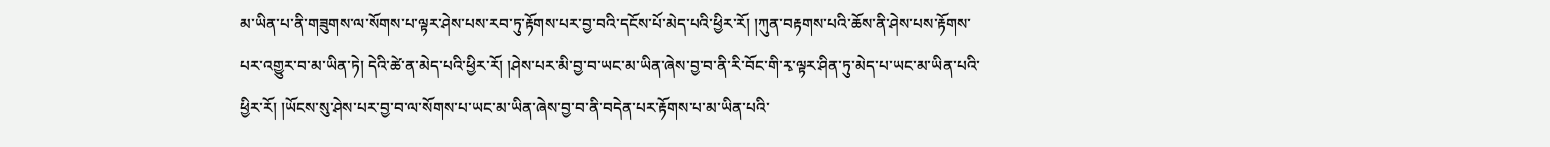མ་ཡིན་པ་ནི་གཟུགས་ལ་སོགས་པ་ལྟར་ཤེས་པས་རབ་ཏུ་རྟོགས་པར་བྱ་བའི་དངོས་པོ་མེད་པའི་ཕྱིར་རོ། །ཀུན་བརྟགས་པའི་ཆོས་ནི་ཤེས་པས་རྟོགས་པར་འགྱུར་བ་མ་ཡིན་ཏེ། དེའི་ཚེ་ན་མེད་པའི་ཕྱིར་རོ། །ཤེས་པར་མི་བྱ་བ་ཡང་མ་ཡིན་ཞེས་བྱ་བ་ནི་རི་བོང་གི་རྭ་ལྟར་ཤིན་ཏུ་མེད་པ་ཡང་མ་ཡིན་པའི་ཕྱིར་རོ། །ཡོངས་སུ་ཤེས་པར་བྱ་བ་ལ་སོགས་པ་ཡང་མ་ཡིན་ཞེས་བྱ་བ་ནི་བདེན་པར་རྟོགས་པ་མ་ཡིན་པའི་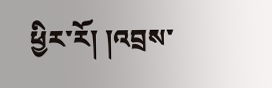ཕྱིར་རོ། །འབྲས་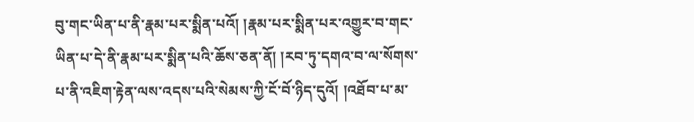བུ་གང་ཡིན་པ་ནི་རྣམ་པར་སྨིན་པའོ། །རྣམ་པར་སྨིན་པར་འགྱུར་བ་གང་ཡིན་པ་དེ་ནི་རྣམ་པར་སྨིན་པའི་ཆོས་ཅན་ནོ། །རབ་ཏུ་དགའ་བ་ལ་སོགས་པ་ནི་འཇིག་རྟེན་ལས་འདས་པའི་སེམས་ཀྱི་ངོ་བོ་ཉིད་དུའོ། །འཐོབ་པ་མ་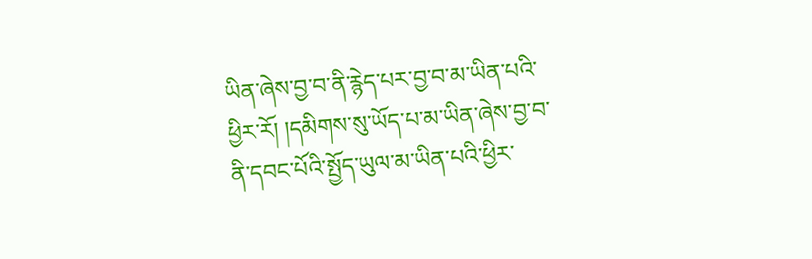ཡིན་ཞེས་བྱ་བ་ནི་རྙེད་པར་བྱ་བ་མ་ཡིན་པའི་ཕྱིར་རོ། །དམིགས་སུ་ཡོད་པ་མ་ཡིན་ཞེས་བྱ་བ་ནི་དབང་པོའི་སྤྱོད་ཡུལ་མ་ཡིན་པའི་ཕྱིར་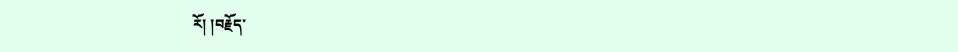རོ། །བརྗོད་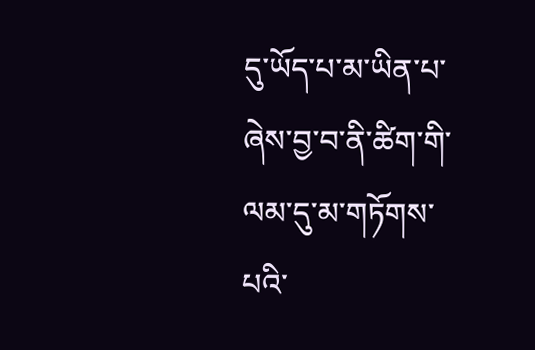དུ་ཡོད་པ་མ་ཡིན་པ་ཞེས་བྱ་བ་ནི་ཚིག་གི་ལམ་དུ་མ་གཏོགས་པའི་